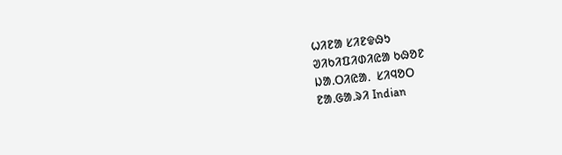ᱦᱤᱱᱟ ᱥᱤᱱᱫᱷᱩ
ᱣᱤᱠᱤᱯᱤᱰᱤᱭᱟ ᱠᱷᱚᱱ
ᱡᱟᱹᱛᱤᱭᱟᱹ  ᱥᱤᱧᱚᱛ
ᱱᱟᱹᱜᱟᱹᱨᱤ Indian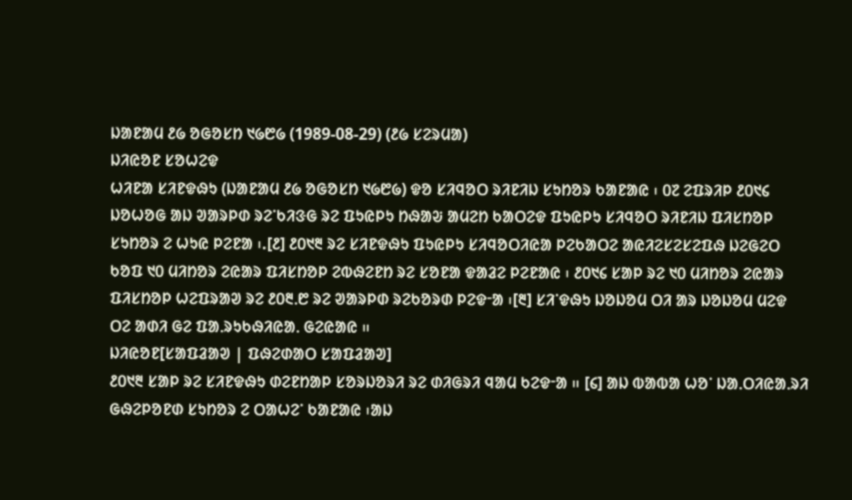ᱡᱟᱱᱟᱢ ᱒᱙ ᱚᱜᱚᱥᱴ ᱑᱙᱘᱙ (1989-08-29) (᱒᱙ ᱥᱮᱨᱢᱟ)
ᱡᱤᱭᱚᱱ ᱥᱚᱦᱮᱫ
ᱦᱤᱱᱟ ᱥᱤᱱᱫᱷᱩ (ᱡᱟᱱᱟᱢ ᱒᱙ ᱚᱜᱚᱥᱴ ᱑᱙᱘᱙) ᱫᱚ ᱥᱤᱧᱚᱛ ᱨᱤᱱᱤᱡ ᱥᱩᱴᱚᱨ ᱠᱟᱱᱟᱭ ᱾ ᱐᱗ ᱮᱯᱨᱤᱞ ᱒᱐᱑᱔ ᱡᱚᱦᱚᱜ ᱟᱡ ᱣᱟᱨᱞᱰ ᱨᱮᱸᱠᱤᱝᱜ ᱨᱮ ᱯᱩᱭᱞᱩ ᱴᱷᱟᱶ ᱟᱢᱮᱴ ᱠᱟᱛᱮᱫ ᱯᱩᱭᱞᱩ ᱥᱤᱧᱚᱛ ᱨᱤᱱᱤᱡ ᱯᱤᱥᱴᱚᱞ ᱥᱩᱴᱚᱨ ᱮ ᱦᱩᱭ ᱞᱮᱱᱟ ᱾.[᱒] ᱒᱐᱑᱓ ᱨᱮ ᱥᱤᱱᱫᱷᱩ ᱯᱩᱭᱞᱩ ᱥᱤᱧᱚᱛᱤᱭᱟ ᱞᱮᱠᱟᱛᱮ ᱟᱭᱤᱮᱥᱮᱥᱮᱯᱷ ᱡᱮᱜᱮᱛ ᱠᱚᱯ ᱑᱐ ᱢᱤᱴᱚᱨ ᱮᱭᱟᱨ ᱯᱤᱥᱴᱚᱞ ᱮᱵᱷᱮᱱᱴ ᱨᱮ ᱥᱚᱱᱟ ᱫᱟᱲᱮ ᱞᱮᱱᱟᱭ ᱾ ᱒᱐᱑᱔ ᱥᱟᱞ ᱨᱮ ᱑᱐ ᱢᱤᱴᱚᱨ ᱮᱭᱟᱨ ᱯᱤᱥᱴᱚᱞ ᱦᱮᱯᱨᱟᱣ ᱨᱮ ᱒᱐᱓ᱹ᱘ ᱨᱮ ᱣᱟᱨᱞᱰ ᱨᱮᱠᱚᱨᱰ ᱞᱮᱫᱼᱟ ᱾[᱓] ᱥᱤᱸᱫᱷᱩ ᱡᱚᱡᱚᱢ ᱛᱤ ᱟᱨ ᱡᱚᱡᱚᱢ ᱢᱮᱫ ᱛᱮ ᱟᱰᱤ ᱜᱮ ᱯᱟᱹᱨᱩᱠᱷᱤᱭᱟᱹ ᱜᱮᱭᱟᱭ ᱿
ᱡᱤᱭᱚᱱ[ᱥᱟᱯᱲᱟᱣ | ᱯᱷᱮᱰᱟᱛ ᱥᱟᱯᱲᱟᱣ]
᱒᱐᱑᱓ ᱥᱟᱞ ᱨᱮ ᱥᱤᱱᱫᱷᱩ ᱰᱮᱱᱴᱟᱞ ᱥᱚᱨᱡᱚᱨᱤ ᱨᱮ ᱰᱤᱜᱨᱤ ᱧᱟᱢ ᱠᱮᱫᱼᱟ ᱿ [᱔] ᱟᱡ ᱵᱟᱵᱟ ᱦᱚᱸ ᱡᱟᱹᱛᱤᱭᱟᱹᱨᱤ ᱜᱷᱮᱞᱚᱱᱰ ᱥᱩᱴᱚᱨ ᱮ ᱛᱟᱦᱮᱸ ᱠᱟᱱᱟᱭ ᱾ᱟᱡ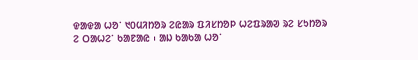ᱫᱟᱫᱟ ᱦᱚᱸ ᱑᱐ᱢᱤᱴᱚᱨ ᱮᱭᱟᱨ ᱯᱤᱥᱴᱚᱞ ᱦᱮᱯᱨᱟᱣ ᱨᱮ ᱥᱩᱴᱚᱨ ᱮ ᱛᱟᱦᱮᱸ ᱠᱟᱱᱟᱭ ᱾ ᱟᱡ ᱠᱟᱠᱟ ᱦᱚᱸ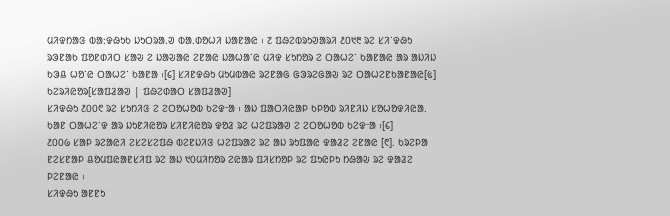ᱢᱤᱫᱴᱟᱝ ᱵᱟᱺᱫᱷᱩᱠ ᱡᱩᱛᱨᱟᱹᱣ ᱵᱟᱹᱰᱚᱦᱤ ᱡᱟᱱᱟᱭ ᱾ ᱗ ᱯᱷᱮᱵᱨᱩᱣᱟᱨᱤ ᱒᱐᱑᱓ ᱨᱮ ᱥᱤᱸᱫᱷᱩ ᱨᱳᱱᱟᱠ ᱯᱚᱱᱰᱤᱛ ᱥᱟᱶ ᱮ ᱡᱟᱶᱟᱭ ᱮᱱᱟᱭ ᱡᱟᱦᱟᱸᱭ ᱢᱤᱫ ᱥᱩᱴᱚᱨ ᱮ ᱛᱟᱦᱮᱸ ᱠᱟᱱᱟᱭ ᱟᱨ ᱟᱡᱤᱡ ᱠᱳᱪ ᱦᱚᱸᱭ ᱛᱟᱦᱮᱸ ᱠᱟᱱᱟ ᱾[᱔] ᱥᱤᱱᱫᱷᱩ ᱢᱩᱢᱵᱟᱭ ᱨᱮᱱᱟᱜ ᱜᱳᱨᱮᱜᱟᱶ ᱨᱮ ᱛᱟᱦᱮᱱᱠᱟᱱᱟᱭ[᱕]
ᱠᱮᱨᱤᱭᱚᱨ[ᱥᱟᱯᱲᱟᱣ | ᱯᱷᱮᱰᱟᱛ ᱥᱟᱯᱲᱟᱣ]
ᱥᱤᱫᱷᱩ ᱒᱐᱐᱖ ᱨᱮ ᱥᱩᱴᱤᱝ ᱮ ᱮᱛᱚᱦᱚᱵ ᱠᱮᱫᱼᱟ ᱾ ᱟᱡ ᱯᱟᱛᱤᱭᱟᱞ ᱠᱞᱚᱵ ᱨᱤᱱᱤᱡ ᱥᱚᱦᱚᱫᱤᱭᱟᱹ ᱠᱟᱱ ᱛᱟᱦᱮᱸᱫ ᱟᱨ ᱡᱩᱱᱤᱭᱚᱨ ᱥᱤᱱᱤᱭᱚᱨ ᱫᱚᱲ ᱨᱮ ᱦᱮᱯᱨᱟᱣ ᱮ ᱮᱛᱚᱦᱚᱵ ᱠᱮᱫᱼᱟ ᱾[᱔]
᱒᱐᱐᱙ ᱥᱟᱞ ᱨᱮᱟᱭᱤ ᱮᱥᱮᱥᱮᱯᱷ ᱵᱮᱱᱡᱤᱝ ᱦᱮᱯᱨᱟᱮ ᱨᱮ ᱟᱡ ᱨᱩᱯᱟᱭ ᱫᱟᱲᱮ ᱮᱱᱟᱭ [᱖]. ᱠᱨᱮᱞᱟ ᱱᱮᱥᱱᱟᱞ ᱪᱚᱢᱯᱭᱟᱱᱥᱤᱯ ᱨᱮ ᱟᱡ ᱑᱐ᱢᱤᱴᱚᱨ ᱮᱭᱟᱨ ᱯᱤᱥᱴᱚᱞ ᱨᱮ ᱯᱩᱭᱞᱩ ᱴᱷᱟᱶ ᱨᱮ ᱫᱟᱲᱮ ᱞᱮᱱᱟᱭ ᱾
ᱥᱤᱫᱷᱩ ᱟᱱᱱᱩ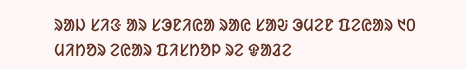ᱨᱟᱡ ᱥᱤᱝ ᱟᱨ ᱥᱳᱱᱤᱭᱟ ᱨᱟᱭ ᱥᱟᱶ ᱳᱢᱮᱱ ᱯᱮᱭᱟᱨ ᱑᱐ ᱢᱤᱴᱚᱨ ᱮᱭᱟᱨ ᱯᱤᱥᱴᱚᱞ ᱨᱮ ᱫᱟᱲᱮ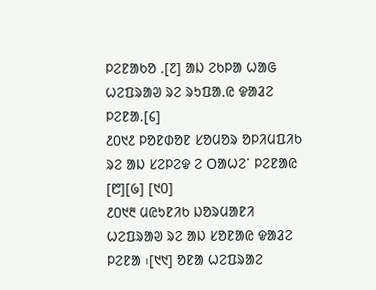ᱞᱮᱱᱟᱠᱚ .[᱗] ᱟᱡ ᱮᱠᱞᱟ ᱦᱟᱜ ᱦᱮᱯᱨᱟᱣ ᱨᱮ ᱨᱩᱯᱟᱹᱭ ᱫᱟᱲᱮ ᱞᱮᱱᱟ.[᱔]
᱒᱐᱑᱒ ᱞᱚᱱᱰᱚᱱ ᱥᱚᱢᱚᱨ ᱚᱞᱤᱢᱯᱤᱠ ᱨᱮ ᱟᱡ ᱥᱮᱞᱮᱫ ᱮ ᱛᱟᱦᱮᱸ ᱞᱮᱱᱟᱭ [᱘][᱙] [᱑᱐]
᱒᱐᱑᱓ ᱢᱭᱩᱱᱤᱠ ᱡᱚᱨᱢᱟᱱᱤ ᱦᱮᱯᱨᱟᱣ ᱨᱮ ᱟᱡ ᱥᱚᱱᱟᱭ ᱫᱟᱲᱮ ᱞᱮᱱᱟ ᱾[᱑᱑] ᱚᱱᱟ ᱦᱮᱯᱨᱟᱮ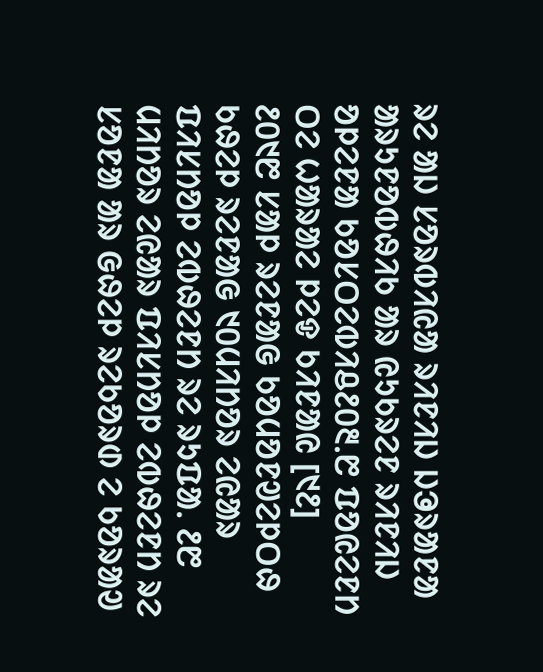ᱨᱮ ᱟᱡ ᱥᱚᱨᱵᱤᱭᱟ ᱨᱤᱱᱤᱡ ᱡᱳᱨᱟᱱᱟ ᱟᱨᱩᱱᱚᱵᱷᱤᱠ ᱟᱨ ᱭᱩᱠᱨᱮᱱ ᱨᱤᱱᱤᱡ ᱚᱞᱮᱱᱟ ᱠᱚᱥᱛᱮᱵᱤᱪ᱒᱐᱓ᱹ᱘ ᱯᱚᱭᱮᱱᱴ ᱛᱮ ᱦᱟᱨᱟᱮ ᱞᱮᱫ ᱠᱤᱱᱟᱭ [᱑᱒]
᱒᱐᱑᱘ ᱥᱟᱞ ᱨᱮᱱᱟᱜ ᱠᱚᱢᱚᱱᱣᱮᱞᱛᱷ ᱠᱷᱮᱞ ᱨᱮᱱᱟᱜ ᱑᱐ᱢᱤᱴᱚᱨ ᱮᱭᱟᱨ ᱯᱤᱥᱴᱚᱞ ᱮᱵᱷᱮᱱᱴ ᱨᱮ ᱨᱩᱯᱟᱹ ᱒᱘ ᱢᱤᱴᱚᱨ ᱮᱭᱟᱨ ᱯᱤᱥᱴᱚᱞ ᱮᱵᱷᱮᱱᱴ ᱨᱮ ᱥᱚᱱᱟ ᱟᱨ ᱜᱷᱮᱞ ᱨᱮᱠᱚᱨᱰ ᱮ ᱠᱚᱨᱟᱣ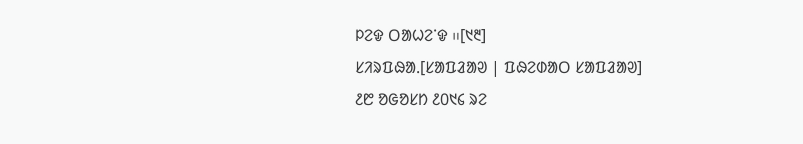ᱞᱮᱫ ᱛᱟᱦᱮᱸᱫ ᱿[᱑᱓]
ᱥᱤᱨᱯᱷᱟᱹ[ᱥᱟᱯᱲᱟᱣ | ᱯᱷᱮᱰᱟᱛ ᱥᱟᱯᱲᱟᱣ]
᱒᱘ ᱚᱜᱚᱥᱴ ᱒᱐᱑᱔ ᱨᱮ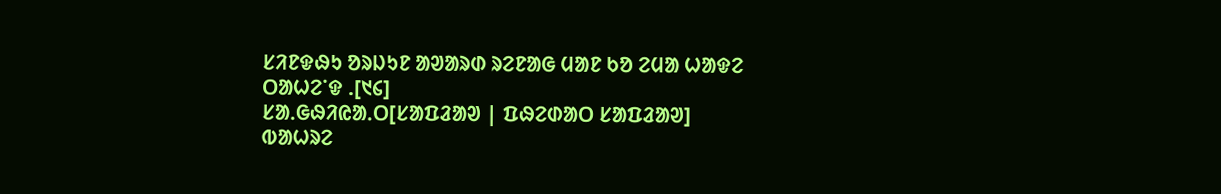ᱥᱤᱱᱫᱷᱩ ᱚᱨᱡᱩᱱ ᱟᱣᱟᱨᱰ ᱨᱮᱱᱟᱜ ᱢᱟᱱ ᱠᱚ ᱮᱢᱟ ᱦᱟᱫᱮ ᱛᱟᱦᱮᱸᱫ .[᱑᱔]
ᱥᱟᱹᱜᱷᱤᱭᱟᱹᱛ[ᱥᱟᱯᱲᱟᱣ | ᱯᱷᱮᱰᱟᱛ ᱥᱟᱯᱲᱟᱣ]
ᱵᱟᱦᱨᱮ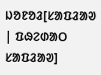ᱡᱚᱱᱚᱲ[ᱥᱟᱯᱲᱟᱣ | ᱯᱷᱮᱰᱟᱛ ᱥᱟᱯᱲᱟᱣ]